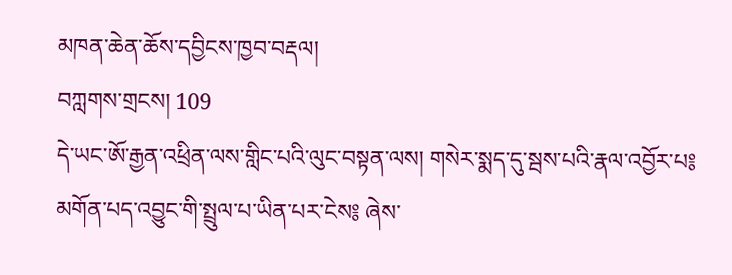མཁན་ཆེན་ཆོས་དབྱིངས་ཁྱབ་བརྡལ།
བཀླགས་གྲངས། 109
དེ་ཡང་ཨོ་རྒྱན་འཕྲིན་ལས་གླིང་པའི་ལུང་བསྟན་ལས། གསེར་སྨད་དུ་སྦས་པའི་རྣལ་འབྱོར་པ༔ མགོན་པད་འབྱུང་གི་སྤྲུལ་པ་ཡིན་པར་ངེས༔ ཞེས་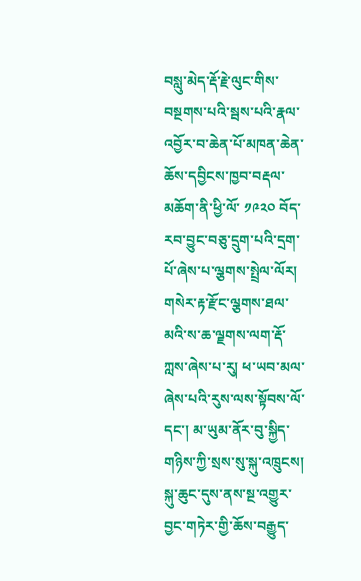བསླུ་མེད་རྡོ་རྗེ་ལུང་གིས་བསྔགས་པའི་སྦས་པའི་རྣལ་འབྱོར་བ་ཆེན་པོ་མཁན་ཆེན་ཆོས་དབྱིངས་ཁྱབ་བརྡལ་མཆོག་ནི་ཕྱི་ལོ་ ༡༩༢༠ བོད་རབ་བྱུང་བཅུ་དྲུག་པའི་དྲག་པོ་ཞེས་པ་ལྕགས་སྤྲེལ་ལོར།
གསེར་རྟ་རྫོང་ལྕགས་ཐལ་མའི་ས་ཆ་ལྗགས་ལག་རྡོ་ཀླས་ཞེས་པ་རུ། ཕ་ཡབ་མལ་ཞེས་པའི་རུས་ལས་སྟོབས་ལོ་དང་། མ་ཡུམ་ནོར་བུ་སྐྱིད་གཉིས་ཀྱི་སྲས་སུ་སྐུ་འཁྲུངས། སྐུ་ཆུང་དུས་ནས་སྔ་འགྱུར་བྱང་གཏེར་གྱི་ཆོས་བརྒྱུད་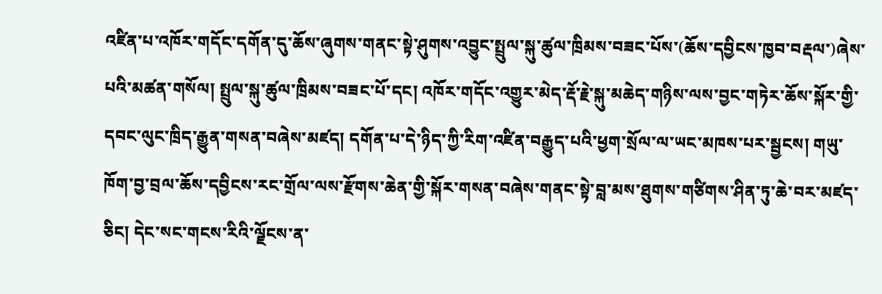འཛིན་པ་འཁོར་གདོང་དགོན་དུ་ཆོས་ཞུགས་གནང་སྟེ་ཤུགས་འབྱུང་སྤྲུལ་སྐུ་ཚུལ་ཁྲིམས་བཟང་པོས་(ཆོས་དབྱིངས་ཁྱབ་བརྡལ་)ཞེས་པའི་མཚན་གསོལ། སྤྲུལ་སྐུ་ཚུལ་ཁྲིམས་བཟང་པོ་དང། འཁོར་གདོང་འགྱུར་མེད་རྡོ་རྗེ་སྐུ་མཆེད་གཉིས་ལས་བྱང་གཏེར་ཆོས་སྐོར་གྱི་དབང་ལུང་ཁྲིད་རྒྱུན་གསན་བཞེས་མཛད། དགོན་པ་དེ་ཉིད་ཀྱི་རིག་འཛིན་བརྒྱུད་པའི་ཕྱག་སྲོལ་ལ་ཡང་མཁས་པར་སྦྱངས། གཡུ་ཁོག་བྱ་བྲལ་ཆོས་དབྱིངས་རང་གྲོལ་ལས་རྫོགས་ཆེན་གྱི་སྐོར་གསན་བཞེས་གནང་སྟེ་བླ་མས་ཐུགས་གཙིགས་ཤིན་ཏུ་ཆེ་བར་མཛད་ཅིང། དེང་སང་གངས་རིའི་ལྗོངས་ན་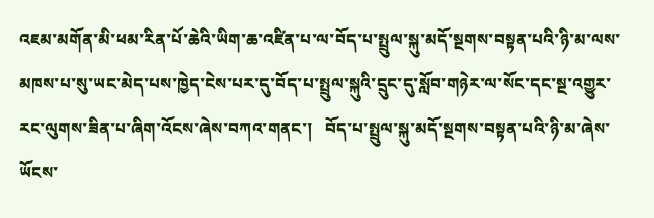འཇམ་མགོན་མི་ཕམ་རིན་པོ་ཆེའི་ཡིག་ཆ་འཛིན་པ་ལ་བོད་པ་སྤྲུལ་སྐུ་མདོ་སྔགས་བསྟན་པའི་ཉི་མ་ལས་མཁས་པ་སུ་ཡང་མེད་པས་ཁྱེད་ངེས་པར་དུ་བོད་པ་སྤྲུལ་སྐུའི་དྲུང་དུ་སློབ་གཉེར་ལ་སོང་དང་སྔ་འགྱུར་རང་ལུགས་ཟིན་པ་ཞིག་འོངས་ཞེས་བཀའ་གནང་།   བོད་པ་སྤྲུལ་སྐུ་མདོ་སྔགས་བསྟན་པའི་ཉི་མ་ཞེས་ཡོངས་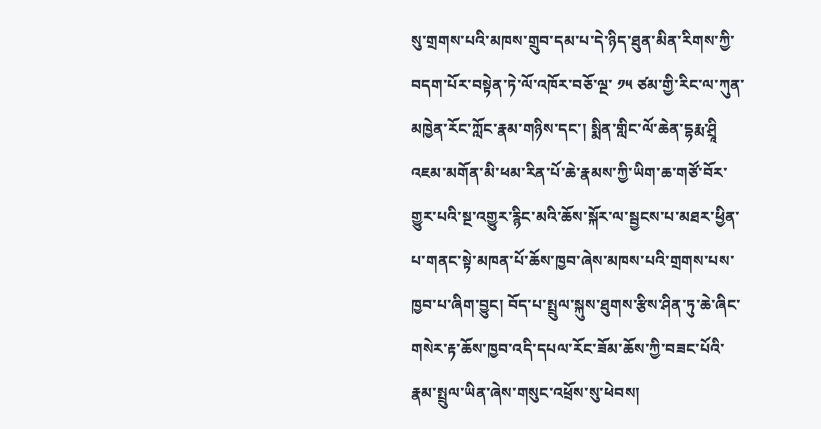སུ་གྲགས་པའི་མཁས་གྲུབ་དམ་པ་དེ་ཉིད་ཐུན་མིན་རིགས་ཀྱི་བདག་པོར་བསྟེན་ཏེ་ལོ་འཁོར་བཅོ་ལྔ་ ༡༥ ཙམ་གྱི་རིང་ལ་ཀུན་མཁྱེན་རོང་ཀློང་རྣམ་གཉིས་དང་། སྨིན་གླིང་ལོ་ཆེན་དྷརྨ་ཤྲཱི  འཇམ་མགོན་མི་ཕམ་རིན་པོ་ཆེ་རྣམས་ཀྱི་ཡིག་ཆ་གཙོ་བོར་གྱུར་པའི་སྔ་འགྱུར་རྙིང་མའི་ཆོས་སྐོར་ལ་སྦྱངས་པ་མཐར་ཕྱིན་པ་གནང་སྟེ་མཁན་པོ་ཆོས་ཁྱབ་ཞེས་མཁས་པའི་གྲགས་པས་ཁྱབ་པ་ཞིག་བྱུང། བོད་པ་སྤྲུལ་སྐུས་ཐུགས་རྩིས་ཤིན་ཏུ་ཆེ་ཞིང་གསེར་རྟ་ཆོས་ཁྱབ་འདི་དཔལ་རོང་ཟོམ་ཆོས་ཀྱི་བཟང་པོའི་རྣམ་སྤྲུལ་ཡིན་ཞེས་གསུང་འཕྲོས་སུ་ཕེབས།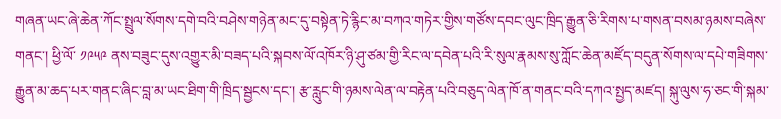གཞན་ཡང་ཞེ་ཆེན་ཀོང་སྤྲུལ་སོགས་དགེ་བའི་བཤེས་གཉེན་མང་དུ་བསྟེན་ཏེ་རྙིང་མ་བཀའ་གཏེར་གྱིས་གཙོས་དབང་ལུང་ཁྲིད་རྒྱུན་ཅི་རིགས་པ་གསན་བསམ་ཉམས་བཞེས་གནང་། ཕྱི་ལོ་ ༡༩༥༩ ནས་བཟུང་དུས་འགྱུར་མི་བཟད་པའི་སྐབས་ལོ་འཁོར་ཉི་ཤུ་ཙམ་གྱི་རིང་ལ་དབེན་པའི་རི་སུལ་རྣམས་སུ་ཀློང་ཆེན་མཛོད་བདུན་སོགས་ལ་དཔེ་གཟིགས་རྒྱུན་མ་ཆད་པར་གནང་ཞིང་བླ་མ་ཡང་ཐིག་གི་ཁྲིད་སྦྱངས་དང་། རྩ་རླུང་གི་ཉམས་ལེན་ལ་བརྟེན་པའི་བཅུད་ལེན་ཁོ་ན་གནང་བའི་དཀའ་སྤྱད་མཛད། སྐུ་ལུས་ཧ་ཅང་གི་སྐམ་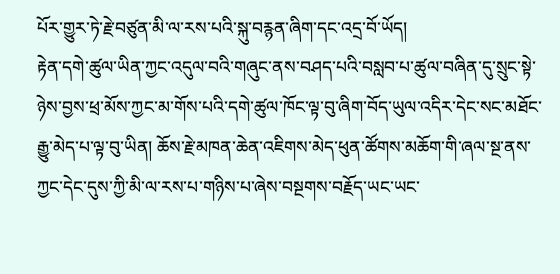པོར་གྱུར་ཏེ་རྗེ་བཙུན་མི་ལ་རས་པའི་སྐུ་བརྙན་ཞིག་དང་འདྲ་བོ་ཡོད།
རྟེན་དགེ་ཚུལ་ཡིན་ཀྱང་འདུལ་བའི་གཞུང་ནས་བཤད་པའི་བསླབ་པ་ཚུལ་བཞིན་དུ་སྲུང་སྟེ་ཉེས་བྱས་ཕྲ་མོས་ཀྱང་མ་གོས་པའི་དགེ་ཚུལ་ཁོང་ལྟ་བུ་ཞིག་བོད་ཡུལ་འདིར་དེང་སང་མཐོང་རྒྱུ་མེད་པ་ལྟ་བུ་ཡིན། ཆོས་རྗེ་མཁན་ཆེན་འཇིགས་མེད་ཕུན་ཚོགས་མཆོག་གི་ཞལ་སྔ་ནས་ཀྱང་དེང་དུས་ཀྱི་མི་ལ་རས་པ་གཉིས་པ་ཞེས་བསྔགས་བརྗོད་ཡང་ཡང་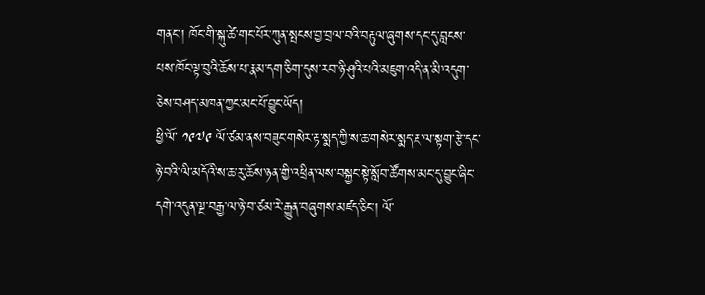གནང་། ཁོང་གི་སྐུ་ཚེ་གང་པོར་ཀུན་སྤངས་བྱ་བྲལ་བའི་བརྟུལ་ཞུགས་དང་དུ་བླངས་པས་ཁོང་ལྟ་བུའི་ཆོས་པ་རྣམ་དག་ཅིག་དུས་རབ་ཉི་ཤུའི་པའི་མཇུག་འདི་ན་མི་འདུག་ཅེས་བཤད་མཁན་ཀྱང་མང་པོ་བྱུང་ཡོད།
ཕྱི་ལོ་ ༡༩༧༩ ལོ་ཙམ་ནས་བཟུང་གསེར་རྟ་སྨད་ཀྱི་ས་ཆ་གསེར་སྨད་རྔ་ལ་སྟག་རྩེ་དང་ཉེ་བའི་ལི་མདོའི་ས་ཆ་རུ་ཆོས་ཉན་གྱི་འཕྲིན་ལས་བསྐྱང་སྟེ་སློབ་ཚོགས་མང་དུ་བྱུང་ཞིང་ དགེ་འདུན་ལྔ་བརྒྱ་ལ་ཉེ་བ་ཙམ་རེ་རྒྱུན་བཞུགས་མཛད་ཅིང་། ལོ་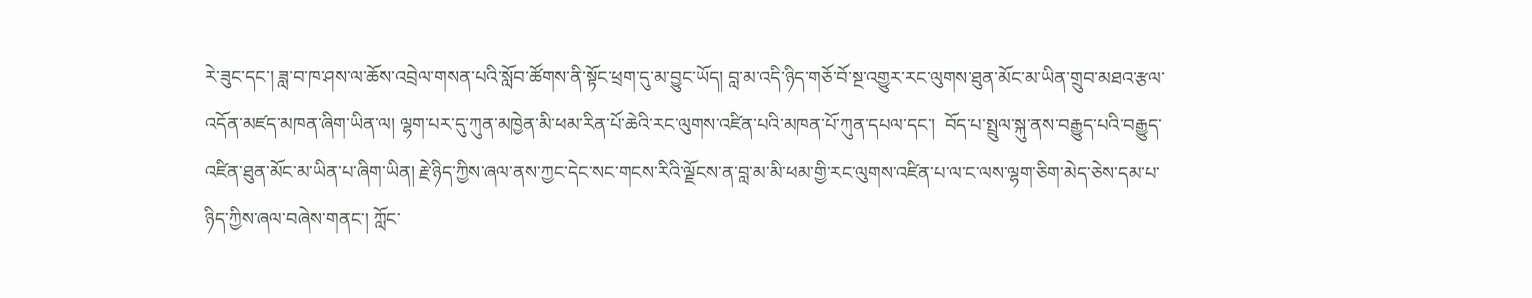རེ་ཟུང་དང་། ཟླ་བ་ཁ་ཤས་ལ་ཆོས་འབྲེལ་གསན་པའི་སློབ་ཚོགས་ནི་སྟོང་ཕྲག་དུ་མ་བྱུང་ཡོད། བླ་མ་འདི་ཉིད་གཅོ་བོ་སྔ་འགྱུར་རང་ལུགས་ཐུན་མོང་མ་ཡིན་གྲུབ་མཐའ་རྩལ་འདོན་མཛད་མཁན་ཞིག་ཡིན་ལ། ལྷག་པར་དུ་ཀུན་མཁྱེན་མི་ཕམ་རིན་པོ་ཆེའི་རང་ལུགས་འཛིན་པའི་མཁན་པོ་ཀུན་དཔལ་དང་།  བོད་པ་སྤྲུལ་སྐུ་ནས་བརྒྱུད་པའི་བརྒྱུད་འཛིན་ཐུན་མོང་མ་ཡིན་པ་ཞིག་ཡིན། རྗེ་ཉིད་ཀྱིས་ཞལ་ནས་ཀྱང་དེང་སང་གངས་རིའི་ལྗོངས་ན་བླ་མ་མི་ཕམ་གྱི་རང་ལུགས་འཛིན་པ་ལ་ང་ལས་ལྷག་ཅིག་མེད་ཅེས་དམ་པ་ཉིད་ཀྱིས་ཞལ་བཞེས་གནང་། ཀློང་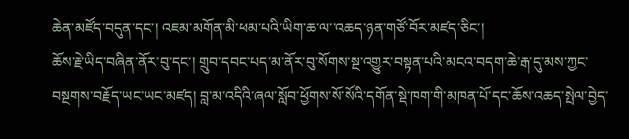ཆེན་མཛོད་བདུན་དང་། འཇམ་མགོན་མི་ཕམ་པའི་ཡིག་ཆ་ལ་་འཆད་ཉན་གཙོ་བོར་མཛད་ཅིང་།
ཆོས་རྗེ་ཡིད་བཞིན་ནོར་བུ་དང་། གྲུབ་དབང་པད་མ་ནོར་བུ་སོགས་སྔ་འགྱུར་བསྟན་པའི་མངའ་བདག་ཆེ་རྒ་དུ་མས་ཀྱང་བསྔགས་བརྗོད་ཡང་ཡང་མཛད། བླ་མ་འདིའི་ཞལ་སློབ་ཕྱོགས་སོ་སོའི་དགོན་སྡེ་ཁག་གི་མཁན་པོ་དང་ཆོས་འཆད་སྤེལ་བྱེད་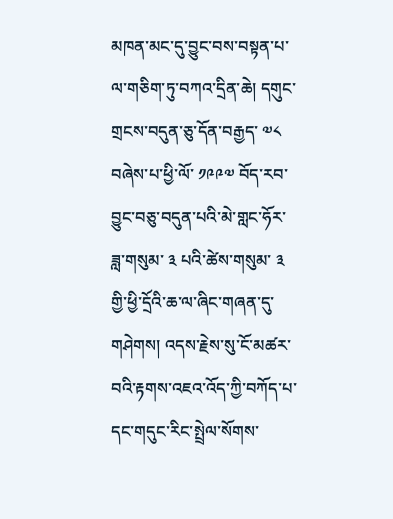མཁན་མང་དུ་བྱུང་བས་བསྟན་པ་ལ་གཅིག་ཏུ་བཀའ་དྲིན་ཆེ། དགུང་གྲངས་བདུན་ཅུ་དོན་བརྒྱད་ ༧༨ བཞེས་པ་ཕྱི་ལོ་ ༡༩༩༧ བོད་རབ་བྱུང་བཅུ་བདུན་པའི་མེ་གླང་ཧོར་ཟླ་གསུམ་ ༣ པའི་ཚེས་གསུམ་ ༣ གྱི་ཕྱི་དྲོའི་ཆ་ལ་ཞིང་གཞན་དུ་གཤེགས། འདས་རྗེས་སུ་ངོ་མཚར་བའི་རྟགས་འཇའ་འོད་ཀྱི་བཀོད་པ་དང་གདུང་རིང་སྤྲེལ་སོགས་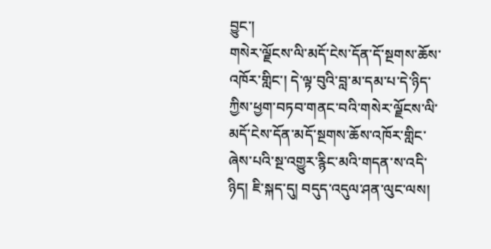བྱུང་།
གསེར་ལྗོངས་ལི་མདོ་ངེས་དོན་དོ་སྔགས་ཆོས་འཁོར་གླིང་། དེ་ལྟ་བུའི་བླ་མ་དམ་པ་དེ་ཉིད་ཀྱིས་ཕྱག་བཏབ་གནང་བའི་གསེར་ལྗོངས་ལི་མདོ་ངེས་དོན་མདོ་སྔགས་ཆོས་འཁོར་གླིང་ཞེས་པའི་སྔ་འགྱུར་རྙིང་མའི་གདན་ས་འདི་ཉིད། ཇི་སྐད་དུ། བདུད་འདུལ་ཤན་ལུང་ལས།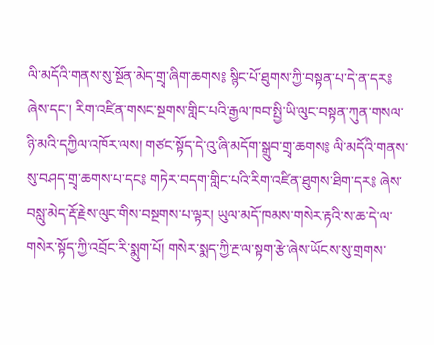ལི་མདོའི་གནས་སུ་སྔོན་མེད་གྲྭ་ཞིག་ཆགས༔ སྙིང་པོ་ཐུགས་ཀྱི་བསྟན་པ་དེ་ན་དར༔ ཞེས་དང་། རིག་འཛིན་གསང་སྔགས་གླིང་པའི་རྒྱལ་ཁབ་སྤྱི་ཡི་ལུང་བསྟན་ཀུན་གསལ་ཉི་མའི་དཀྱིལ་འཁོར་ལས། གཙང་སྟོད་དེ་འུ་ཞི་མདོག་སྒྲུབ་གྲྭ་ཆགས༔ ལི་མདོའི་གནས་སུ་བཤད་གྲྭ་ཆགས་པ་དང༔ གཏེར་བདག་གླིང་པའི་རིག་འཛིན་ཐུགས་ཐིག་དར༔ ཞེས་བསླུ་མེད་རྡོ་རྗེས་ལུང་གིས་བསྔགས་པ་ལྟར། ཡུལ་མདོ་ཁམས་གསེར་རྟའི་ས་ཆ་དེ་ལ་གསེར་སྟོད་ཀྱི་འབྲོང་རི་སྨུག་པོ། གསེར་སྨད་ཀྱི་རྔ་ལ་སྟག་རྩེ་ཞེས་ཡོངས་སུ་གྲགས་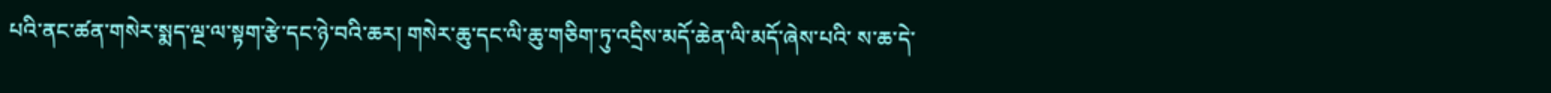པའི་ནང་ཚན་གསེར་སྨད་ལྔ་ལ་སྟག་རྩེ་དང་ཉེ་བའི་ཆར། གསེར་ཆུ་དང་ལི་ཆུ་གཅིག་ཏུ་འདྲིས་མདོ་ཆེན་ལི་མདོ་ཞེས་པའི་ ས་ཆ་དེ་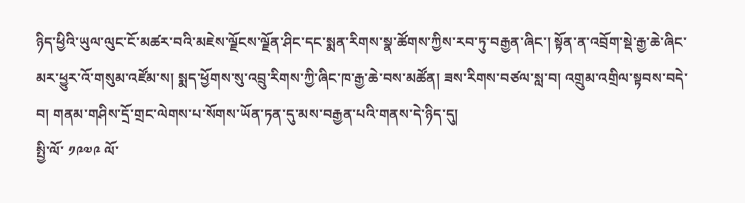ཉིད་ཕྱིའི་ཡུལ་ལུང་ངོ་མཚར་བའི་མཇེས་ལྗོངས་ལྗོན་ཤིང་དང་སྨན་རིགས་སྣ་ཚོགས་ཀྱིས་རབ་ཏུ་བརྒྱན་ཞིང་། སྟོན་ན་འབྲོག་སྡེ་རྒྱ་ཆེ་ཞིང་མར་ཕྱུར་འོ་གསུམ་འཛོམ་ས། སྨད་ཕྱོགས་སུ་འབྲུ་རིགས་ཀྱི་ཞིང་ཁ་རྒྱ་ཆེ་བས་མཚོན། ཟས་རིགས་བཙལ་སླ་བ། འགྲུམ་འགྲིལ་སྟབས་བདེ་བ། གནམ་གཤིས་དྲོ་གྲང་ལེགས་པ་སོགས་ཡོན་ཏན་དུ་མས་བརྒྱན་པའི་གནས་དེ་ཉིད་དུ།
སྤྱི་ལོ་ ༡༩༧༩ ལོ་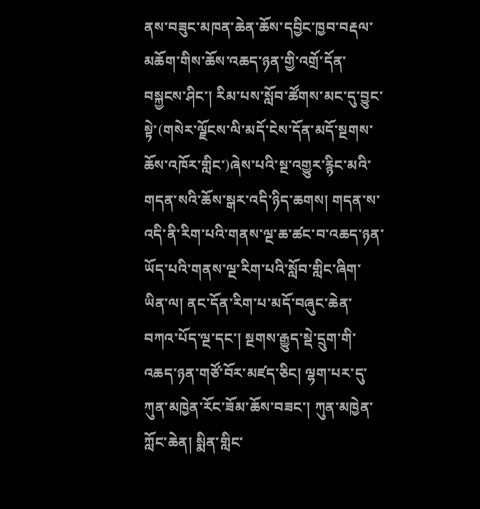ནས་བཟུང་མཁན་ཆེན་ཆོས་དབྱིང་ཁྱབ་བརྡལ་མཆོག་གིས་ཆོས་འཆད་ཉན་གྱི་འགྲོ་དོན་བསྐྱངས་ཤིང་། རིམ་པས་སློབ་ཚོགས་མང་དུ་བྱུང་སྟེ་(གསེར་ལྗོངས་ལི་མདོ་ངེས་དོན་མདོ་སྔགས་ཆོས་འཁོར་གླིང་)ཞེས་པའི་སྔ་འགྱུར་རྙིང་མའི་གདན་སའི་ཆོས་སྒར་འདི་ཉིད་ཆགས། གདན་ས་འདི་ནི་རིག་པའི་གནས་ལྔ་ཆ་ཚང་བ་འཆད་ཉན་ཡོད་པའི་གནས་ལྔ་རིག་པའི་སློབ་གླིང་ཞིག་ཡིན་ལ། ནང་དོན་རིག་པ་མདོ་བཞུང་ཆེན་བཀའ་པོད་ལྔ་དང་། སྔགས་རྒྱུད་སྡེ་དྲུག་གི་འཆད་ཉན་གཙོ་བོར་མཛད་ཅིང། ལྷག་པར་དུ་ཀུན་མཁྱེན་རོང་ཟོམ་ཆོས་བཟང་། ཀུན་མཁྱེན་ཀློང་ཆེན། སྨིན་གླིང་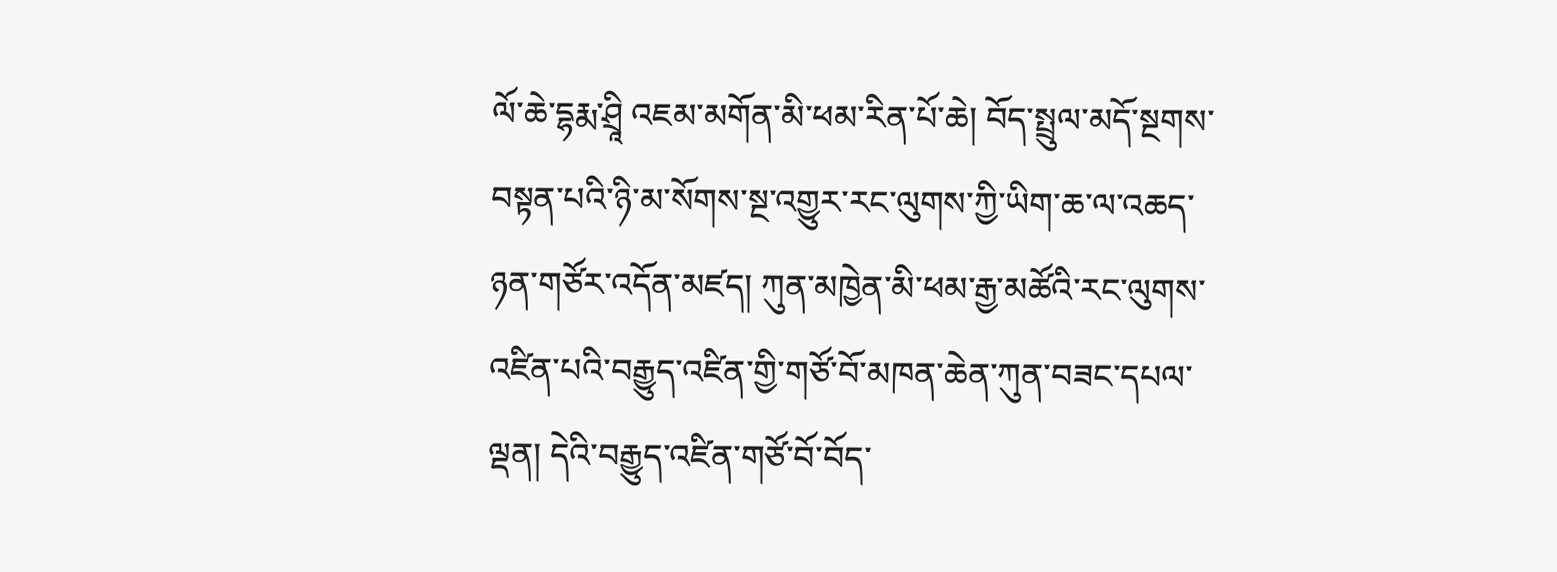ལོ་ཆེ་དྷརྨ་ཤྲཱི འཇམ་མགོན་མི་ཕམ་རིན་པོ་ཆེ། བོད་སྤྲུལ་མདོ་སྔགས་བསྟན་པའི་ཉི་མ་སོགས་སྔ་འགྱུར་རང་ལུགས་ཀྱི་ཡིག་ཆ་ལ་འཆད་ཉན་གཙོར་འདོན་མཛད། ཀུན་མཁྱེན་མི་ཕམ་རྒྱ་མཚོའི་རང་ལུགས་འཛིན་པའི་བརྒྱུད་འཛིན་གྱི་གཙོ་བོ་མཁན་ཆེན་ཀུན་བཟང་དཔལ་ལྡན། དེའི་བརྒྱུད་འཛིན་གཙོ་བོ་བོད་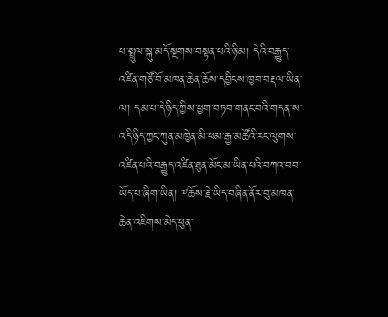པ་སྤྲུལ་སྐུ་མདོ་སྔགས་བསྟན་པའི་ཉི་མ། དེའི་བརྒྱུད་འཛིན་གཙོ་བོ་མཁན་ཆེན་ཆོས་དབྱིངས་ཁྱབ་བརྡལ་ཡིན་ལ། དམ་པ་དེ་ཉིད་ཀྱིས་ཕྱག་བཏབ་གནང་བའི་གདན་ས་འདི་ཉིད་ཀྱང་ཀུན་མཁྱེན་མི་ཕམ་རྒྱ་མཚོའི་རང་ལུགས་འཛིན་པའི་བརྒྱུད་འཛིན་ཐུན་མོང་མ་ཡིན་པའི་བཀའ་བབ་ཡོད་པ་ཞིག་ཡིན། ༸ཆོས་རྗེ་ཡིད་བཞིན་ནོར་བུ་མཁན་ཆེན་འཇིགས་མེད་ཕུན་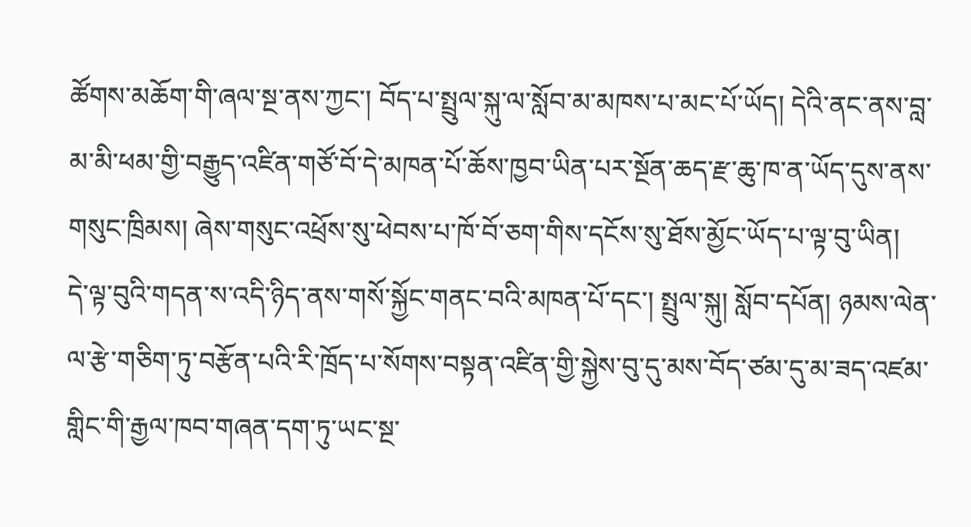ཚོགས་མཆོག་གི་ཞལ་སྔ་ནས་ཀྱང་། བོད་པ་སྤྲུལ་སྐུ་ལ་སློབ་མ་མཁས་པ་མང་པོ་ཡོད། དེའི་ནང་ནས་བླ་མ་མི་ཕམ་གྱི་བརྒྱུད་འཛིན་གཙོ་བོ་དེ་མཁན་པོ་ཆོས་ཁྱབ་ཡིན་པར་སྔོན་ཆད་རྫ་ཆུ་ཁ་ན་ཡོད་དུས་ནས་གསུང་ཁྲིམས། ཞེས་གསུང་འཕྲོས་སུ་ཕེབས་པ་ཁོ་བོ་ཅག་གིས་དངོས་སུ་ཐོས་མྱོང་ཡོད་པ་ལྟ་བུ་ཡིན།
དེ་ལྟ་བུའི་གདན་ས་འདི་ཉིད་ནས་གསོ་སྐྱོང་གནང་བའི་མཁན་པོ་དང་། སྤྲུལ་སྐུ། སློབ་དཔོན། ཉམས་ལེན་ལ་རྩེ་གཅིག་ཏུ་བརྩོན་པའི་རི་ཁྲོད་པ་སོགས་བསྟན་འཛིན་གྱི་སྐྱེས་བུ་དུ་མས་བོད་ཙམ་དུ་མ་ཟད་འཛམ་གླིང་གི་རྒྱལ་ཁབ་གཞན་དག་ཏུ་ཡང་སྔ་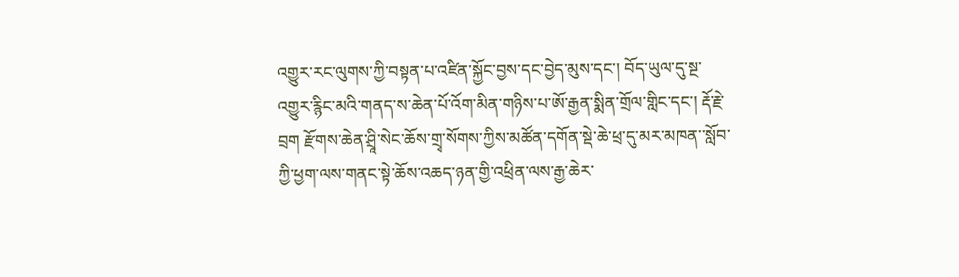འགྱུར་རང་ལུགས་ཀྱི་བསྟན་པ་འཛིན་སྐྱོང་བྱས་དང་བྱེད་མུས་དང་། བོད་ཡུལ་དུ་སྔ་འགྱུར་རྙིང་མའི་གནད་ས་ཆེན་པོ་འོག་མིན་གཉིས་པ་ཨོ་རྒྱན་སྨིན་གྲོལ་གླིང་དང་། རྡོ་རྗེ་བྲག རྫོགས་ཆེན་ཤྲཱི་སེང་ཆོས་གྲྭ་སོགས་ཀྱིས་མཚོན་དགོན་སྡེ་ཆེ་ཕྲ་དུ་མར་མཁན་་སློབ་ཀྱི་ཕྱག་ལས་གནང་སྟེ་ཆོས་འཆད་ཉན་གྱི་འཕྲིན་ལས་རྒྱ་ཆེར་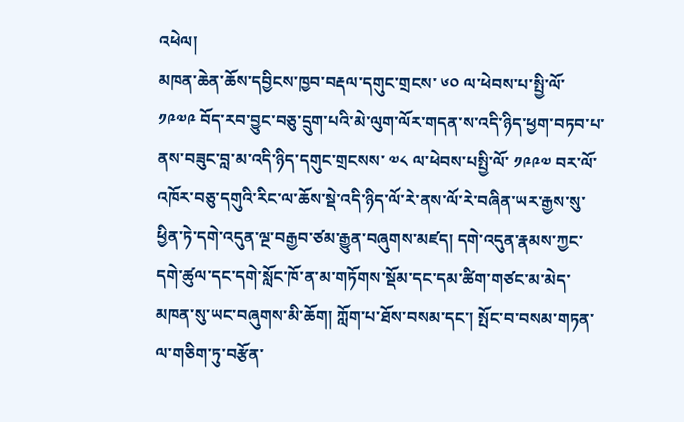འཕེལ།
མཁན་ཆེན་ཆོས་དབྱིངས་ཁྱབ་བརྡལ་དགུང་གྲངས་ ༦༠ ལ་ཕེབས་པ་སྤྱི་ལོ་ ༡༩༧༩ བོད་རབ་བྱུང་བཅུ་དྲུག་པའི་མེ་ལུག་ལོར་གདན་ས་འདི་ཉིད་ཕྱག་བཏབ་པ་ནས་བཟུང་བླ་མ་འདི་ཉིད་དགུང་གྲངསས་ ༧༨ ལ་ཕེབས་པསྤྱི་ལོ་ ༡༩༩༧ བར་ལོ་འཁོར་བཅུ་དགུའི་རིང་ལ་ཆོས་སྡེ་འདི་ཉིད་ལོ་རེ་ནས་ལོ་རེ་བཞིན་ཡར་རྒྱས་སུ་ཕྱིན་ཏེ་དགེ་འདུན་ལྔ་བརྒྱབ་ཙམ་རྒྱུན་བཞུགས་མཛད། དགེ་འདུན་རྣམས་ཀྱང་དགེ་ཚུལ་དང་དགེ་སློང་ཁོ་ན་མ་གཏོགས་སྡོམ་དང་དམ་ཚིག་གཙང་མ་མེད་མཁན་སུ་ཡང་བཞུགས་མི་ཆོག། ཀློག་པ་ཐོས་བསམ་དང་། སྤོང་བ་བསམ་གཏན་ལ་གཅིག་ཏུ་བརྩོན་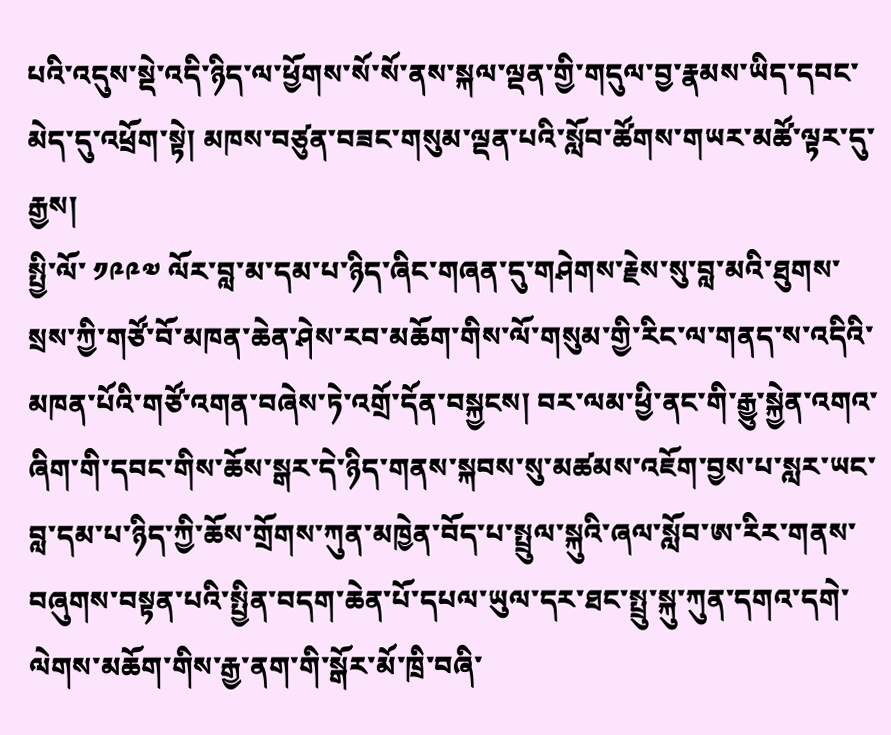པའི་འདུས་སྡེ་འདི་ཉིད་ལ་ཕྱོགས་སོ་སོ་ནས་སྐལ་ལྡན་གྱི་གདུལ་བྱ་རྣམས་ཡིད་དབང་མེད་དུ་འཕྲོག་སྟེ། མཁས་བཙུན་བཟང་གསུམ་ལྡན་པའི་སློབ་ཚོགས་གཡར་མཚོ་ལྟར་དུ་རྒྱས།
སྤྱི་ལོ་ ༡༩༩༧ ལོར་བླ་མ་དམ་པ་ཉིད་ཞིང་གཞན་དུ་གཤེགས་རྗེས་སུ་བླ་མའི་ཐུགས་སྲས་ཀྱི་གཙོ་བོ་མཁན་ཆེན་ཤེས་རབ་མཆོག་གིས་ལོ་གསུམ་གྱི་རིང་ལ་གནད་ས་འདིའི་མཁན་པོའི་གཙོ་འགན་བཞེས་ཏེ་འགྲོ་དོན་བསྐྱངས། བར་ལམ་ཕྱི་ནང་གི་རྒྱུ་སྐྱེན་འགའ་ཞིག་གི་དབང་གིས་ཆོས་སྒར་དེ་ཉིད་གནས་སྐབས་སུ་མཚམས་འཇོག་བྱས་པ་སླར་ཡང་བླ་དམ་པ་ཉིད་ཀྱི་ཆོས་གྲོགས་ཀུན་མཁྱེན་བོད་པ་སྤྲུལ་སྐུའི་ཞལ་སློབ་ཨ་རིར་གནས་བཞུགས་བསྟན་པའི་སྤྱིན་བདག་ཆེན་པོ་དཔལ་ཡུལ་དར་ཐང་སྤྲུ་སྐུ་ཀུན་དགའ་དགེ་ལེགས་མཆོག་གིས་རྒྱ་ནག་གི་སྒོར་མོ་ཁྲི་བཞི་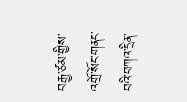བརྒྱ་ཙམ་གྱིས་འགྲོ་སོང་གནང་བའི་བཀའ་དྲིན་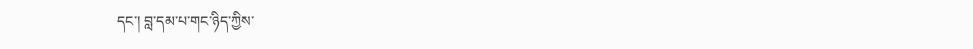དང་། བླ་དམ་པ་གང་ཉིད་ཀྱིས་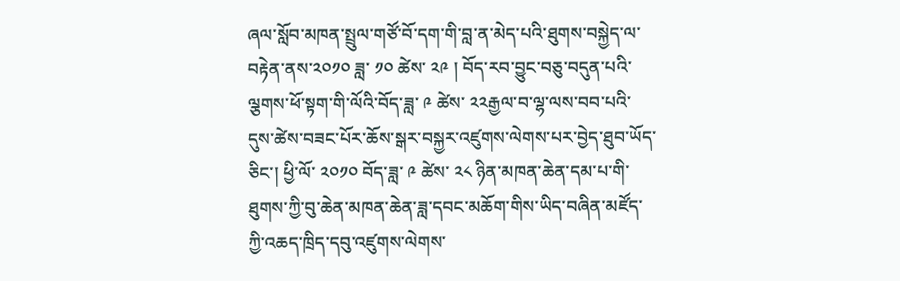ཞལ་སློབ་མཁན་སྤྲུལ་གཙོ་བོ་དག་གི་བླ་ན་མེད་པའི་ཐུགས་བསྐྱེད་ལ་བརྟེན་ནས་༢༠༡༠ ཟླ་ ༡༠ ཚེས་ ༢༩ ། བོད་རབ་བྱུང་བཅུ་བདུན་པའི་ལྕགས་ཕོ་སྟག་གི་ལོའི་བོད་ཟླ་ ༩ ཚེས་ ༢༢རྒྱལ་བ་ལྷ་ལས་བབ་པའི་དུས་ཚེས་བཟང་པོར་ཆོས་སྒར་བསྐྱར་འཛུགས་ལེགས་པར་བྱེད་ཐུབ་ཡོད་ཅིང་། ཕྱི་ལོ་ ༢༠༡༠ བོད་ཟླ་ ༩ ཚེས་ ༢༨ ཉིན་མཁན་ཆེན་དམ་པ་གི་ཐུགས་ཀྱི་བུ་ཆེན་མཁན་ཆེན་ཟླ་དབང་མཆོག་གིས་ཡིད་བཞིན་མཛོད་ཀྱི་འཆད་ཁྲིད་དབུ་འཛུགས་ལེགས་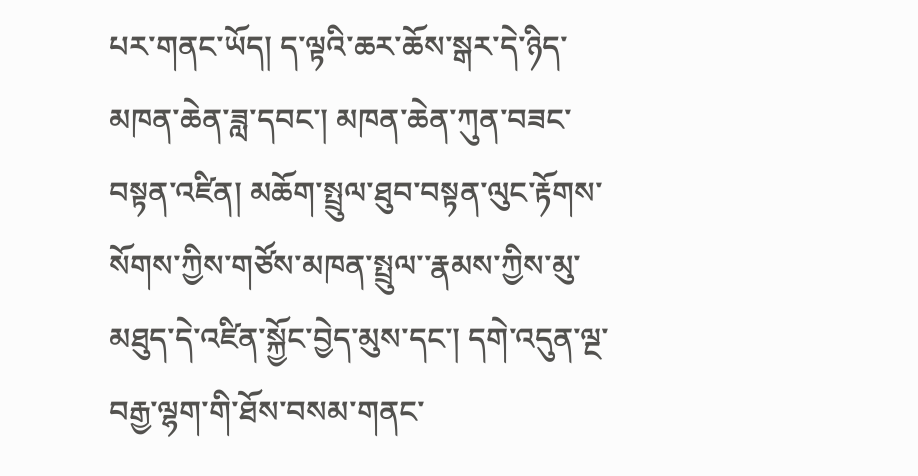པར་གནང་ཡོད། ད་ལྟའི་ཆར་ཆོས་སྒར་དེ་ཉིད་མཁན་ཆེན་ཟླ་དབང་། མཁན་ཆེན་ཀུན་བཟང་བསྟན་འཛིན། མཆོག་སྤྲུལ་ཐུབ་བསྟན་ལུང་རྟོགས་སོགས་ཀྱིས་གཙོས་མཁན་སྤྲུལ་་རྣམས་ཀྱིས་མུ་མཐུད་དེ་འཛིན་སྐྱོང་བྱེད་མུས་དང་། དགེ་འདུན་ལྔ་བརྒྱ་ལྷག་གི་ཐོས་བསམ་གནང་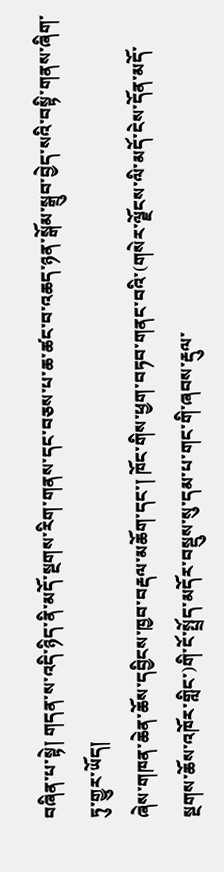བཞིན་པ་སྟེ། གདན་ས་འདི་ཉིད་ནི་མདོ་སྔགས་རིག་གནས་དང་བཅས་པ་ཆ་ཚང་བ་འཆད་ཉན་སྒོམ་སྒྲུབ་བྱེད་སའི་བསྟི་གནས་ཞིག་ཏུ་གྱུར་ཡོད།
ཞེས་གཁན་ཆེན་ཆོས་དབྱིངས་ཁྱབ་བརྡལ་མཆོག་དང་། ཁོང་གིས་ཕྱག་བཏབ་གནང་བའི་(གསེར་ལྗོངས་ལི་མདོ་ངེས་དོན་མདོ་སྔགས་ཆོས་འཁོར་གླིང་)གི་ངོ་སྤྲོད་མདོར་བསྡུས་སུ་དམ་པ་གང་གི་ཞབས་རྡུལ་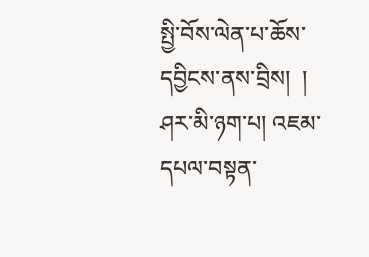སྤྱི་བོས་ལེན་པ་ཆོས་དབྱིངས་ནས་བྲིས།  །
ཤར་མི་ཉག་པ། འཇམ་དཔལ་བསྟན་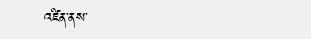འཛིན་ནས་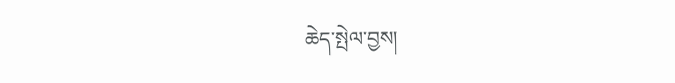ཆེད་སྤེལ་བྱས།